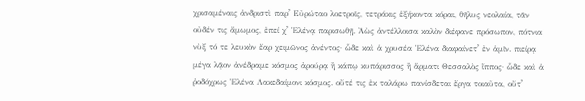χρισαμέναις ἀνδριστὶ παρʼ Εὐρώταο λοετροῖς, τετράκις ἑξήκοντα κόραι, θῆλυς νεολαία, τᾶν οὐδέν τις ἄμωμος, ἐπεί χʼ Ἑλένᾳ παρισωθῇ. Ἀὼς ἀντέλλοισα καλὸν διέφανε πρόσωπον, πότνια νὺξ τό τε λευκὸν ἔαρ χειμῶνος ἀνέντος· ὧδε καὶ ἁ χρυσέα Ἑλένα διαφαίνετʼ ἐν ἁμῖν. πιείρᾳ μέγα λᾷον ἀνέδραμε κόσμος ἀρούρᾳ ἢ κάπῳ κυπάρισσος ἢ ἅρματι Θεσσαλὸς ἵππος· ὧδε καὶ ἁ ῥοδόχρως Ἑλένα Λακεδαίμονι κόσμος. οὔτέ τις ἐκ ταλάρω πανίσδεται ἔργα τοιαῦτα, οὔτʼ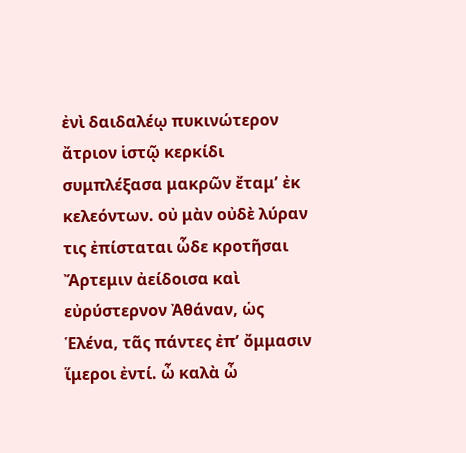ἐνὶ δαιδαλέῳ πυκινώτερον ἄτριον ἱστῷ κερκίδι συμπλέξασα μακρῶν ἔταμʼ ἐκ κελεόντων. οὐ μὰν οὐδὲ λύραν τις ἐπίσταται ὧδε κροτῆσαι Ἄρτεμιν ἀείδοισα καὶ εὐρύστερνον Ἀθάναν, ὡς Ἑλένα, τᾶς πάντες ἐπʼ ὄμμασιν ἵμεροι ἐντί. ὦ καλὰ ὦ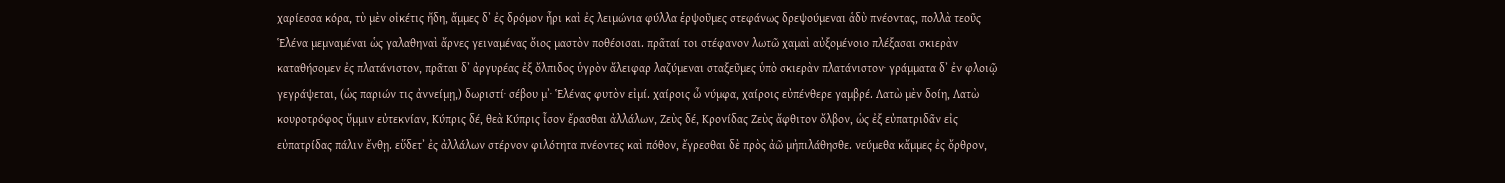χαρίεσσα κόρα, τὺ μὲν οἰκέτις ἤδη, ἄμμες δʼ ἐς δρόμον ἦρι καὶ ἐς λειμώνια φύλλα ἑρψοῦμες στεφάνως δρεψούμεναι ἁδὺ πνέοντας, πολλὰ τεοῦς Ἑλένα μεμναμέναι ὡς γαλαθηναὶ ἄρνες γειναμένας ὄιος μαστὸν ποθέοισαι. πρᾶταί τοι στέφανον λωτῶ χαμαὶ αὐξομένοιο πλέξασαι σκιερὰν καταθήσομεν ἐς πλατάνιστον, πρᾶται δʼ ἀργυρέας ἐξ ὄλπιδος ὑγρὸν ἄλειφαρ λαζύμεναι σταξεῦμες ὑπὸ σκιερὰν πλατάνιστον· γράμματα δʼ ἐν φλοιῷ γεγράψεται, (ὡς παριών τις ἀννείμῃ,) δωριστί· σέβου μʼ· Ἑλένας φυτὸν εἰμί. χαίροις ὦ νύμφα, χαίροις εὐπένθερε γαμβρέ. Λατὼ μὲν δοίη, Λατὼ κουροτρόφος ὔμμιν εὐτεκνίαν, Κύπρις δέ, θεὰ Κύπρις ἶσον ἔρασθαι ἀλλάλων, Ζεὺς δέ, Κρονίδας Ζεὺς ἄφθιτον ὄλβον, ὡς ἐξ εὐπατριδᾶν εἰς εὐπατρίδας πάλιν ἔνθῃ. εὕδετʼ ἐς ἀλλάλων στέρνον φιλότητα πνέοντες καὶ πόθον, ἔγρεσθαι δὲ πρὸς ἀῶ μἠπιλάθησθε. νεύμεθα κἄμμες ἐς ὄρθρον,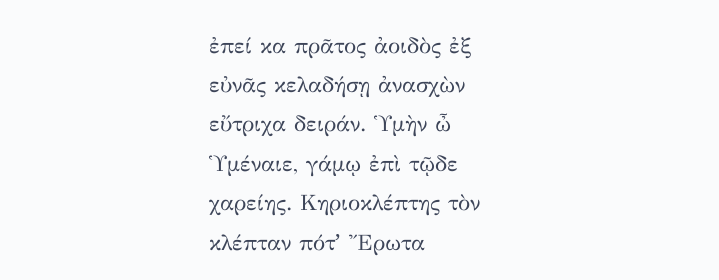ἐπεί κα πρᾶτος ἀοιδὸς ἐξ εὐνᾶς κελαδήσῃ ἀνασχὼν εὔτριχα δειράν. Ὑμὴν ὦ Ὑμέναιε, γάμῳ ἐπὶ τῷδε χαρείης. Κηριοκλέπτης τὸν κλέπταν πότʼ Ἔρωτα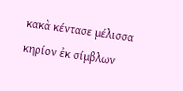κακὰ κέντασε μέλισσα κηρίον ἐκ σίμβλων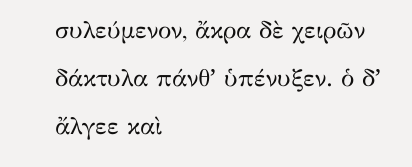συλεύμενον, ἄκρα δὲ χειρῶν δάκτυλα πάνθʼ ὑπένυξεν. ὁ δʼ ἄλγεε καὶ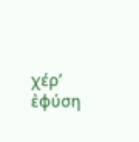χέρʼ ἐφύση